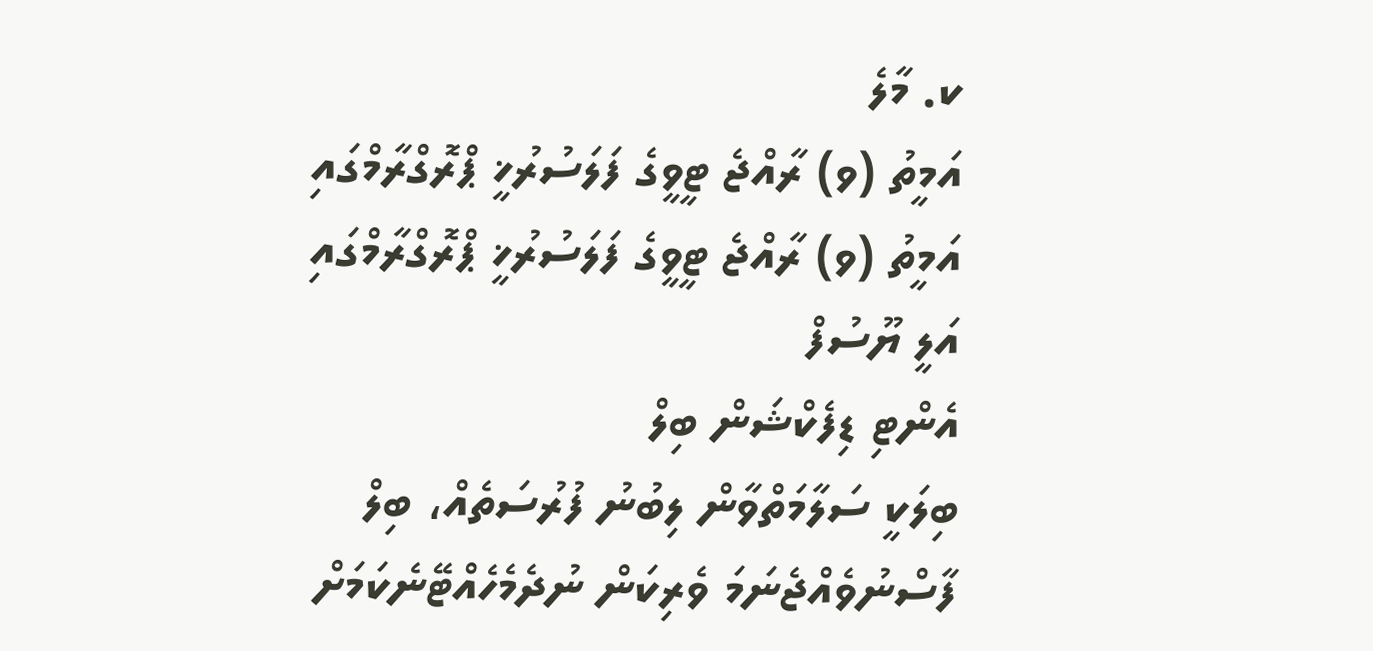ކ. މާލެ
އަމީތު (ވ) ރާއްޖެ ޓީވީގެ ފަލަސުރުޚީ ޕްރޮގްރާމްގައި
އަމީތު (ވ) ރާއްޖެ ޓީވީގެ ފަލަސުރުޚީ ޕްރޮގްރާމްގައި
އަލީ ޔޫސުފް
އެންޓި ޑިފެކްޝަން ބިލް
ބިލަކީ ސަލާމަތްވާން ލިބުނު ފުރުސަތެއް، ބިލް ފާސްނުވެއްޖެނަމަ ވެރިކަން ނުދެމެހެއްޓޭނެކަމަށް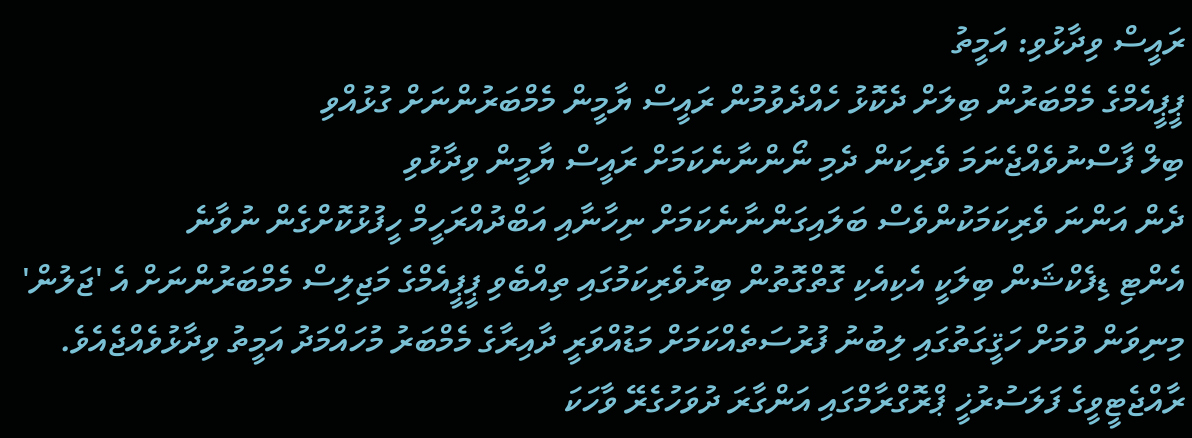ރައީސް ވިދާޅުވި: އަމީތު
ޕީޕީއެމްގެ މެމްބަރުން ބިލަށް ދެކޮޅު ހެއްދެވުމުން ރައީސް ޔާމީން މެމްބަރުންނަށް ގުޅުއްވި
ބިލް ފާސްނުވެއްޖެނަމަ ވެރިކަން ދެމި ނޯންނާނެކަމަށް ރައީސް ޔާމީން ވިދާޅުވި
ދެން އަންނަ ވެރިކަމަކުންވެސް ބަލައިގަންނާނެކަމަށް ނިހާނާއި އަބްދުއްރަހީމް ހީފުޅުކޮށްގެން ނުވާނެ
އެންޓި ޑިފެކްޝަން ބިލަކީ އެކިއެކި ގޮތްގޮތުން ބިރުވެރިކަމުގައި ތިއްބެވި ޕީޕީއެމްގެ މަޖިލިސް މެމްބަރުންނަށް އެ 'ޖަލުން' މިނިވަން ވުމަށް ހަޤީގަތުގައި ލިބުނު ފުރުސަތެއްކަމަށް މަޑުއްވަރީ ދާއިރާގެ މެމްބަރު މުހައްމަދު އަމީތު ވިދާޅުވެއްޖެއެވެ.
ރާއްޖެޓީވީގެ ފަލަސުރުޚީ ޕްރޮގްރާމްގައި އަންގާރަ ދުވަހުގެރޭ ވާހަކަ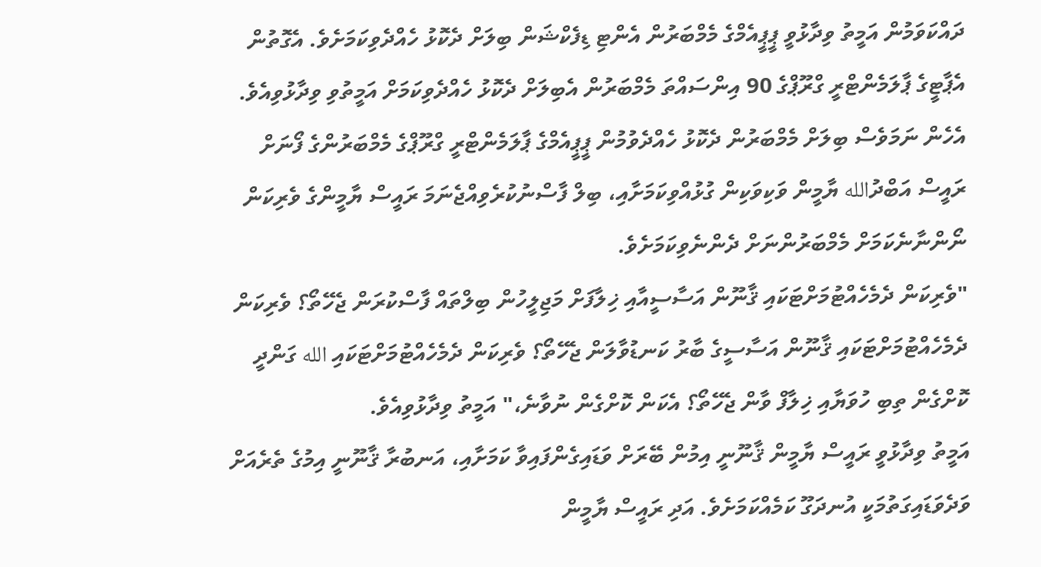ދައްކަވަމުން އަމީތު ވިދާޅުވީ ޕީޕީއެމްގެ މެމްބަރުން އެންޓި ޑިފެކްޝަން ބިލަށް ދެކޮޅު ހެއްދެވިކަމަށެވެ. އެގޮތުން އެޕާޓީގެ ޕާލަމެންޓްރީ ގްރޫޕްގެ 90 އިންސައްތަ މެމްބަރުން އެބިލަށް ދެކޮޅު ހެއްދެވިކަމަށް އަމީތުވި ވިދާޅުވިއެވެ. އެހެން ނަމަވެސް ބިލަށް މެމްބަރުން ދެކޮޅު ހެއްދެވުމުން ޕީޕީއެމްގެ ޕާލަމެންޓްރީ ގްރޫޕްގެ މެމްބަރުންގެ ފޯނަށް ރައީސް އަބްދުالله ޔާމީން ވަކިވަކިން ގުޅުއްވިކަމަށާއި، ބިލް ފާސްނުކުރެވިއްޖެނަމަ ރައީސް ޔާމީންގެ ވެރިކަން ނޯންނާނެކަމަށް މެމްބަރުންނަށް ދެންނެވިކަމަށެވެ.
"ވެރިކަން ދެމެހެއްޓުމަށްޓަކައި ޤާނޫން އަސާސީއާއި ޚިލާފަށް މަޖިލީހުން ބިލްތައް ފާސްކުރަން ޖެހޭތޯ؟ ވެރިކަން ދެމެހެއްޓުމަށްޓަކައި ޤާނޫން އަސާސީގެ ބާރު ކަނޑުވާލަން ޖެހޭތޯ؟ ވެރިކަން ދެމެހެއްޓުމަށްޓަކައި الله ގަންދީ ކޮށްގެން ތިބި ހުވަޔާއި ޚިލާފް ވާން ޖެހޭތޯ؟ އެކަން ކޮށްގެން ނުވާނެ،" އަމީތު ވިދާޅުވިއެވެ.
އަމީތު ވިދާޅުވީ ރައީސް ޔާމީން ޤާނޫނީ އިމުން ބޭރަށް ވަޑައިގެންފައިވާ ކަމަށާއި، އަނބުރާ ޤާނޫނީ އިމުގެ ތެރެއަށް ވަދެވަޑައިގަތުމަކީ އުނދަގޫ ކަމެއްކަމަށެވެ. އަދި ރައީސް ޔާމީން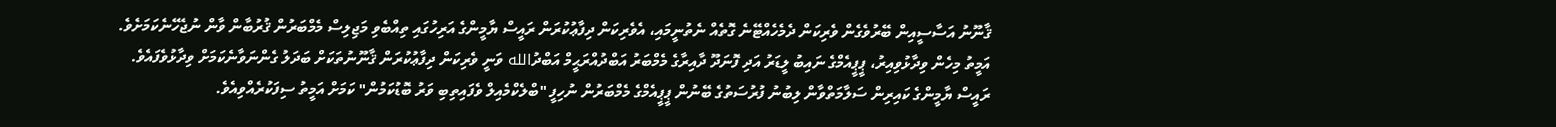ޤާނޫނު އަސާސީއިން ބޭރުވެގެން ވެރިކަން ދެމެހެއްޓޭނެ ގޮތެއް ނެތުނީމައި، އެވެރިކަން ދިފާޢުކުރަން ރައީސް ޔާމީންގެ އަރިހުގައި ތިއްބެވި މަޖިލިސް މެމްބަރުން ޤުރުބާން ވާން ނުޖެހޭނެކަމަށެވެ.
އަމީތު މިހެން ވިދާޅުވިއިރު، ޕީޕީއެމްގެ ނައިބު ލީޑަރު އަދި ފޮނަދޫ ދާއިރާގެ މެމްބަރު އަބްދުއްރަޙީމް އަބްދުالله ވަނީ ވެރިކަން ދިފާޢުކުރަން ޤާނޫނުތަކަށް ބަދަލު ގެންނަވާނެކަމަށް ވިދާޅުވެފައެވެ.
ރައީސް ޔާމީންގެ ކައިރިން ސަލާމަތްވާން ލިބުނު ފުރުސަތުގެ ބޭނުން ޕީޕީއެމްގެ މެމްބަރުން ނުހިފީ "ބްލެކްމެއިލް ވެފައިތިބި ވަރު ބޮޑުކަމުން" ކަމަށް އަމީތު ސިފަކުރެއްވިއެވެ.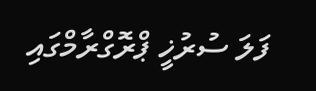ފަލަ ސުރުޚީ ޕްރޮގްރާމްގައި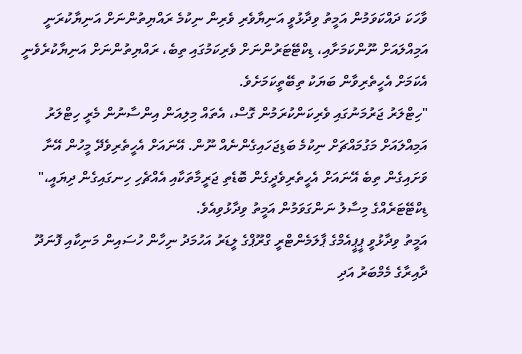ވާހަކަ ދައްކަވަމުން އަމީތު ވިދާޅުވީ އަނިޔާވެރި ވެރިން ނިކުމެ ރައްޔިތުންނަށް އަނިޔާކުރަނީ އަމިއްލައަށް ނޫންކަމަށާއި، ޑިކްޓޭޓަރުންނަށް ވެރިކަމުގައި ތިބެ، ރައްޔިތުންނަށް އަނިޔާކުރެވެނީ އެކަމަށް އެހީތެރިވާން ބަޔަކު ތިބޭތީކަމަށެވެ.
"ހިޓްލަރު ޖަރުމަނުގައި ވެރިކަންކުރަމުން ގޮސް، އެތައް މިލިއަން އިންސާނުން މެރީ ހިޓްލަރު އަމިއްލައަށް މަގުމައްޗަށް ނިކުމެ ބަޑިޖަހައިގެންނެއް ނޫން. އޭނައަށް އެހީތެރިވެދޭ މީހުން އޭނާ ވަށައިގެން ތިބެ އޭނައަށް އެހީތެރިވެދީގެން ބޮޑެތި ޖަރީމާތަކާއި އެއްޗެހި ހިނގައިގެން ދިޔައީ،" ޑިކްޓޭޓަރެއްގެ މިސާލު ނަންގަވަމުން އަމީތު ވިދާޅުވިއެވެ.
އަމީތު ވިދާޅުވީ ޕީޕީއެމްގެ ޕާލަމެންޓްރީ ގްރޫޕްގެ ލީޑަރު އަހުމަދު ނިހާން ހުސައިން މަނިކާއި ފޮނަދޫ ދާއިރާގެ މެމްބަރު އަދި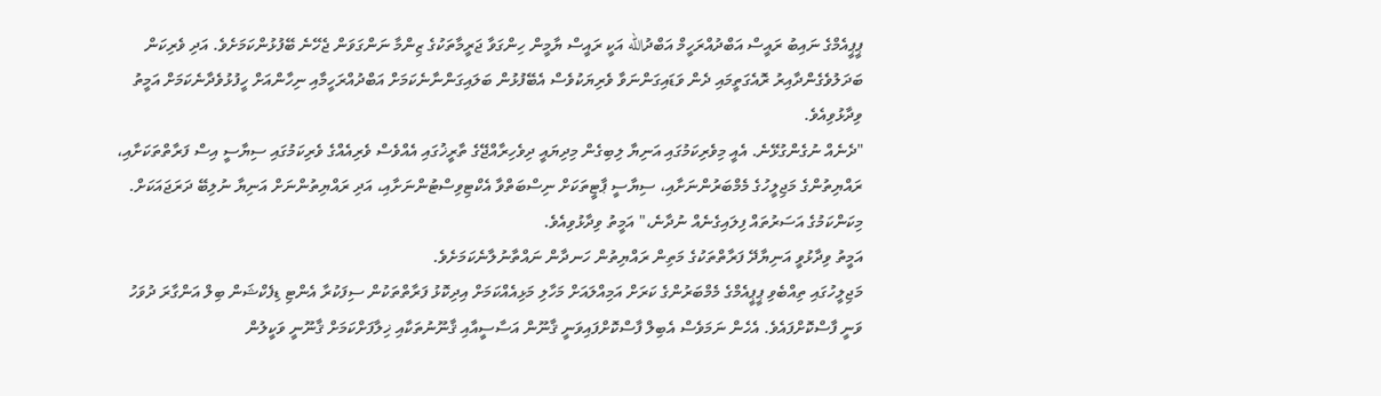ޕީޕީއެމްގެ ނައިބު ރައީސް އަބްދުއްރަހީމް އަބްދުالله އަކީ ރައީސް ޔާމީން ހިންގަވާ ޖަރީމާތަކުގެ ޒިންމާ ނަންގަވަން ޖެހޭނެ ބޭފުޅުންކަމަށެވެ. އަދި ވެރިކަން ބަދަލުވެގެންދާއިރު ރޮއެގަތީމައި ދެން ވަޑައިގަންނަވާ ވެރިޔަކުވެސް އެބޭފުޅުން ބަލައިގަންނާނެކަމަށް އަބްދުއްރަހީމާއި ނިހާންއަށް ހީފުޅުވެދާނެކަމަށް އަމީތު ވިދާޅުވިއެވެ.
"ދެނެއް ނުގެންގުޅޭނެ. އެއީ މިވެރިކަމުގައި އަނިޔާ ލިބިގެން މިދިޔައީ ދިވެހިރާއްޖޭގެ ތާރީޚުގައި އެއްވެސް ވެރިއެއްގެ ވެރިކަމުގައި ސިޔާސީ އިސް ފަރާތްތަކަށާއި، ރައްޔިތުންގެ މަޖިލީހުގެ މެމްބަރުންނަށާއި، ސިޔާސީ ޕާޓީތަކަށް ނިސްބަތްވާ އެކްޓިވިސްޓުންނަށާއި، އަދި ރައްޔިތުންނަށް އަނިޔާ ނުލިބޭ ދަރަޖައަކަށް. މިކަންކަމުގެ އަސަރުތައް ފިލައިގެނެއް ނުދާނެ،" އަމީތު ވިދާޅުވިއެވެ.
އަމީތު ވިދާޅުވީ އަނިޔާދޭ ފަރާތްތަކުގެ މަތިން ރައްޔިތުން ހަނދާން ނައްތާނުލާނެކަމަށެވެ.
މަޖިލީހުގައި ތިއްބެވި ޕީޕީއެމްގެ މެމްބަރުންގެ ކަރަށް އަމިއްލައަށް މަހާލި މަޅިއެއްކަމަށް އިދިކޮޅު ފަރާތްތަކުން ސިފަކުރާ އެންޓި ޑިފެކްޝަން ބިލް އަންގާރަ ދުވަހު ވަނީ ފާސްކޮށްފައެވެ. އެހެން ނަމަވެސް އެބިލް ފާސްކޮށްފައިވަނީ ޤާނޫން އަސާސީއާއި ޤާނޫނުތަކާއި ޚިލާފަށްކަމަށް ޤާނޫނީ ވަކީލުން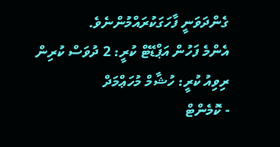ގެންދަވަނީ ފާހަގަކުރައްމުންނެވެ.
އެންމެ ފަހުން އަޕްޑޭޓް ކުރީ: 2 ދުވަސް ކުރިން
ރިވިއު ކުރީ: ހުޝާމް މުހަޢްމަދް
- ކޮމެންޓް